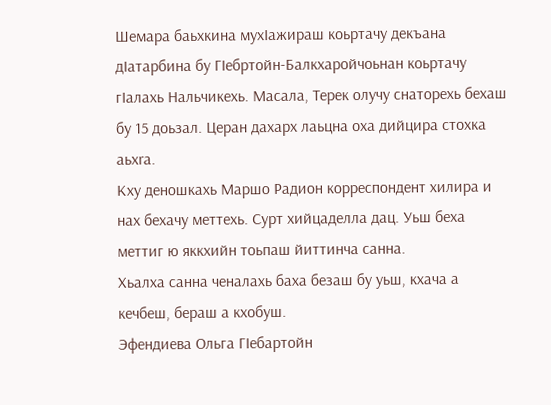Шемара баьхкина мухIажираш коьртачу декъана дIатарбина бу ГIебртойн-Балкхаройчоьнан коьртачу гIалахь Нальчикехь. Масала, Терек олучу снаторехь бехаш бу 15 доьзал. Церан дахарх лаьцна оха дийцира стохка аьхrа.
Кху деношкахь Маршо Радион корреспондент хилира и нах бехачу меттехь. Сурт хийцаделла дац. Уьш беха меттиг ю яккхийн тоьпаш йиттинча санна.
Хьалха санна ченалахь баха безаш бу уьш, кхача а кечбеш, бераш а кхобуш.
Эфендиева Ольга ГIебартойн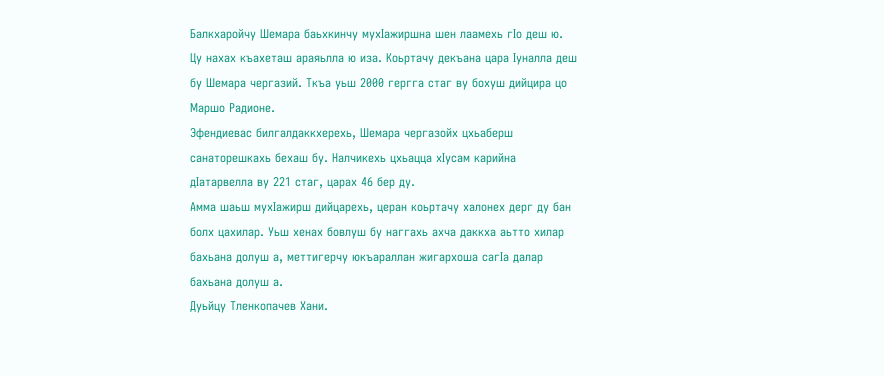Балкхаройчу Шемара баьхкинчу мухIажиршна шен лаамехь гIо деш ю.
Цу нахах къахеташ араяьлла ю иза. Коьртачу декъана цара Iуналла деш бу Шемара чергазий. Ткъа уьш 2000 гергга стаг ву бохуш дийцира цо Маршо Радионе.
Эфендиевас билгалдаккхерехь, Шемара чергазойх цхьаберш санаторешкахь бехаш бу. Налчикехь цхьацца хIусам карийна дIатарвелла ву 221 стаг, царах 46 бер ду.
Амма шаьш мухIажирш дийцарехь, церан коьртачу халонех дерг ду бан болх цахилар. Уьш хенах бовлуш бу наггахь ахча даккха аьтто хилар бахьана долуш а, меттигерчу юкъараллан жигархоша сагIа далар бахьана долуш а.
Дуьйцу Тленкопачев Хани.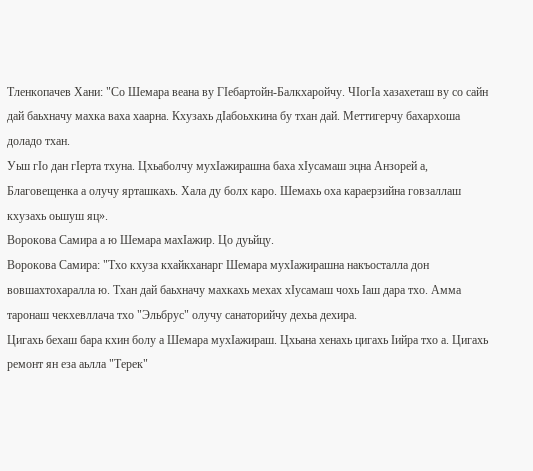Тленкопачев Хани: "Со Шемара веана ву ГIебартойн-Балкхаройчу. ЧIогIа хазахеташ ву со сайн дай баьхначу махка ваха хаарна. Кхузахь дIабоьхкина бу тхан дай. Меттигерчу бахархоша доладо тхан.
Уьш гIо дан гIерта тхуна. Цхьаболчу мухIажирашна баха хIусамаш эцна Анзорей а, Благовещенка а олучу ярташкахь. Хала ду болх каро. Шемахь оха караерзийна говзаллаш кхузахь оьшуш яц».
Ворокова Самира а ю Шемара махIажир. Цо дуьйцу.
Ворокова Самира: "Тхо кхуза кхайкханарг Шемара мухIажирашна накъосталла дон вовшахтохаралла ю. Тхан дай баьхначу махкахь мехах хIусамаш чохь Iаш дара тхо. Амма таронаш чекхевллача тхо "Эльбрус" олучу санаторийчу дехьа дехира.
Цигахь бехаш бара кхин болу а Шемара мухIажираш. Цхьана хенахь цигахь Iийра тхо а. Цигахь ремонт ян еза аьлла "Терек"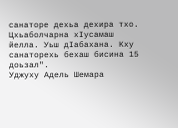санаторе дехьа дехира тхо. Цхьаболчарна хIусамаш йелла. Уьш дIабахана. Кху санаторехь бехаш бисина 15 доьзал".
Уджуху Адель Шемара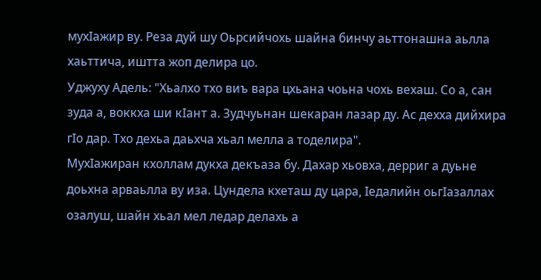мухIажир ву. Реза дуй шу Оьрсийчохь шайна бинчу аьттонашна аьлла хаьттича, иштта жоп делира цо.
Уджуху Адель: "Хьалхо тхо виъ вара цхьана чоьна чохь вехаш. Со а, сан зуда а, воккха ши кIант а. Зудчуьнан шекаран лазар ду. Ас дехха дийхира гIо дар. Тхо дехьа даьхча хьал мелла а тоделира".
МухIажиран кхоллам дукха декъаза бу. Дахар хьовха, дерриг а дуьне доьхна арваьлла ву иза. Цундела кхеташ ду цара, Iедалийн оьгIазаллах озалуш, шайн хьал мел ледар делахь а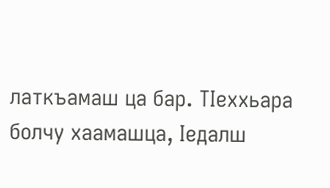латкъамаш ца бар. ТIеххьара болчу хаамашца, Iедалш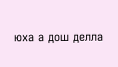юха а дош делла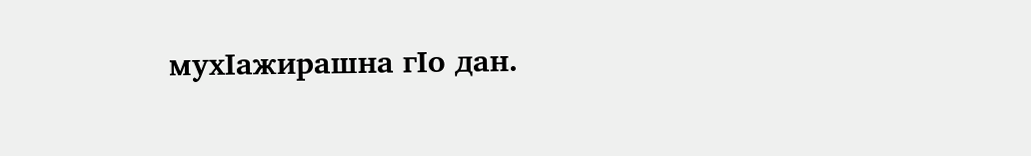мухIажирашна гIо дан.